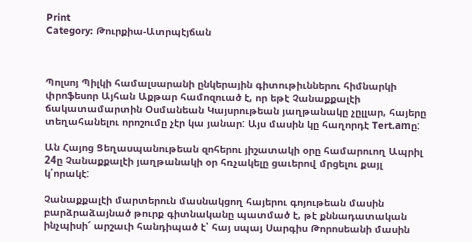Print
Category: Թուրքիա-Ատրպէյճան



Պոլսոյ Պիլկի համալսարանի ընկերային գիտութիւններու հիմնարկի փրոֆեսոր Այհան Աքթար համոզուած է, որ եթէ Չանաքքալէի ճակատամարտին Օսմանեան Կայսրութեան յաղթանակը չըլլար, հայերը տեղահանելու որոշումը չէր կա յանար: Այս մասին կը հաղորդէ Tert.amը:

Ան Հայոց Ցեղասպանութեան զոհերու յիշատակի օրը համարուող Ապրիլ 24ը Չանաքքալէի յաղթանակի օր հռչակելը ցաւերով մրցելու քայլ կ՛որակէ:

Չանաքքալէի մարտերուն մասնակցող հայերու գոյութեան մասին բարձրաձայնած թուրք գիտնականը պատմած է, թէ քննադատական ինչպիսի՜ արշաւի հանդիպած է՝ հայ սպայ Սարգիս Թորոսեանի մասին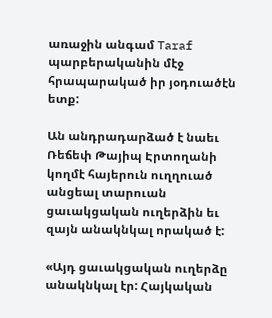առաջին անգամ Taraf պարբերականին մէջ հրապարակած իր յօդուածէն ետք:

Ան անդրադարձած է նաեւ Ռեճեփ Թայիպ Էրտողանի կողմէ հայերուն ուղղուած անցեալ տարուան ցաւակցական ուղերձին եւ զայն անակնկալ որակած է:

«Այդ ցաւակցական ուղերձը անակնկալ էր: Հայկական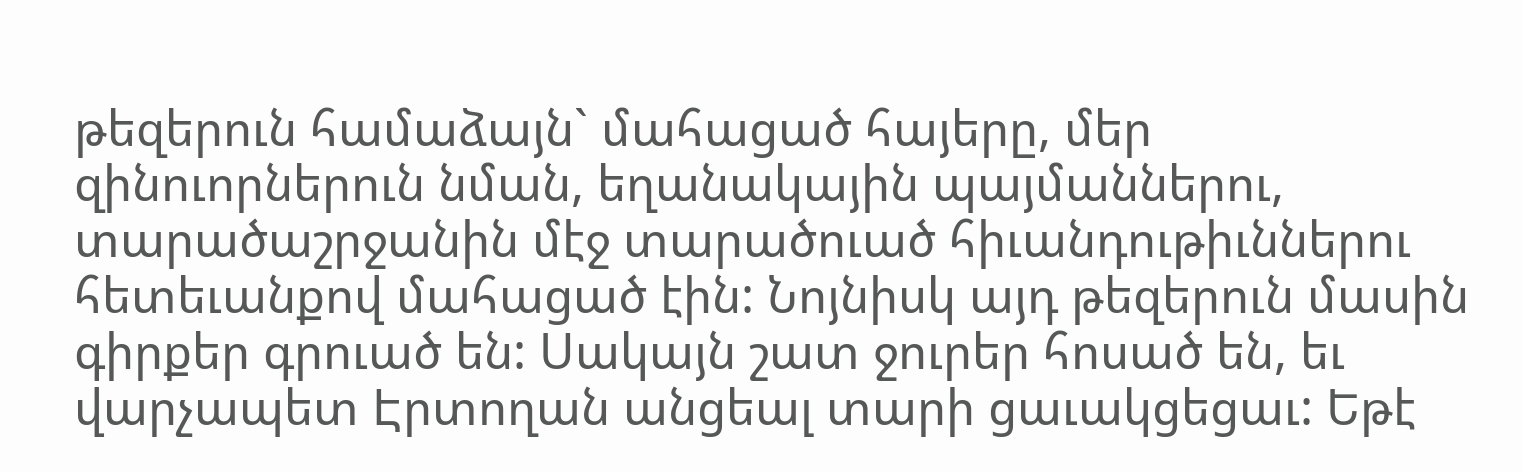թեզերուն համաձայն` մահացած հայերը, մեր զինուորներուն նման, եղանակային պայմաններու, տարածաշրջանին մէջ տարածուած հիւանդութիւններու հետեւանքով մահացած էին: Նոյնիսկ այդ թեզերուն մասին գիրքեր գրուած են: Սակայն շատ ջուրեր հոսած են, եւ վարչապետ Էրտողան անցեալ տարի ցաւակցեցաւ: Եթէ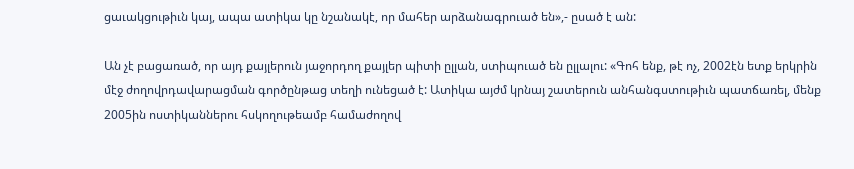ցաւակցութիւն կայ, ապա ատիկա կը նշանակէ, որ մահեր արձանագրուած են»,- ըսած է ան:

Ան չէ բացառած, որ այդ քայլերուն յաջորդող քայլեր պիտի ըլլան, ստիպուած են ըլլալու: «Գոհ ենք, թէ ոչ, 2002էն ետք երկրին մէջ ժողովրդավարացման գործընթաց տեղի ունեցած է: Ատիկա այժմ կրնայ շատերուն անհանգստութիւն պատճառել, մենք 2005ին ոստիկաններու հսկողութեամբ համաժողով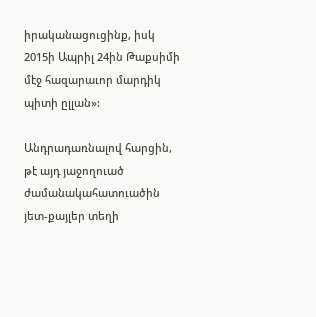իրականացուցինք, իսկ 2015ի Ապրիլ 24ին Թաքսիմի մէջ հազարաւոր մարդիկ պիտի ըլլան»:

Անդրադառնալով հարցին, թէ այդ յաջողուած ժամանակահատուածին յետ-քայլեր տեղի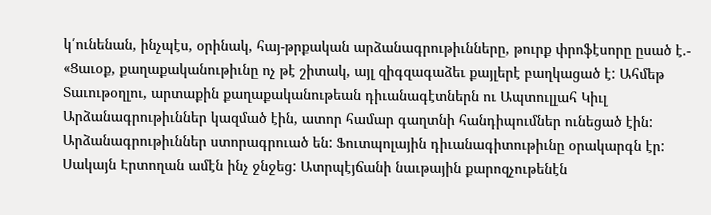կ՛ունենան, ինչպէս, օրինակ, հայ-թրքական արձանագրութիւնները, թուրք փրոֆէսորը ըսած է.- «Ցաւօք, քաղաքականութիւնը ոչ թէ շիտակ, այլ զիգզագաձեւ քայլերէ բաղկացած է: Ահմեթ Տաւութօղլու, արտաքին քաղաքականութեան դիւանագէտներն ու Ապտուլլահ Կիւլ Արձանագրութիւններ կազմած էին, ատոր համար գաղտնի հանդիպումներ ունեցած էին: Արձանագրութիւններ ստորագրուած են: Ֆուտպոլային դիւանագիտութիւնը օրակարգն էր: Սակայն Էրտողան ամէն ինչ ջնջեց: Ատրպէյճանի նաւթային քարոզչութենէն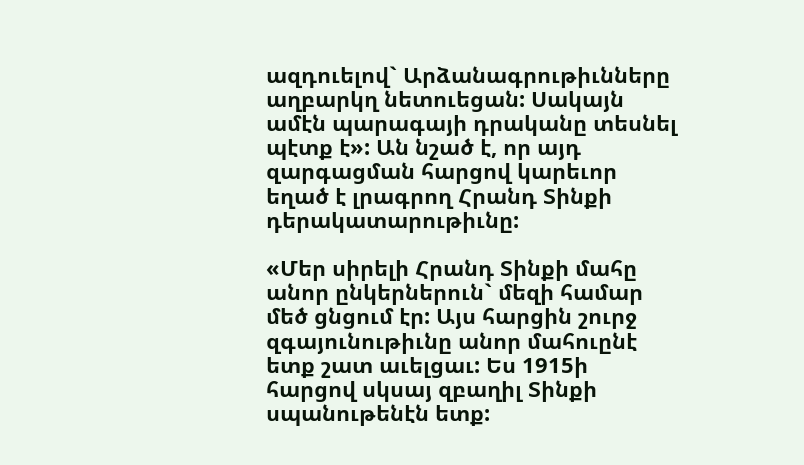ազդուելով` Արձանագրութիւնները աղբարկղ նետուեցան: Սակայն ամէն պարագայի դրականը տեսնել պէտք է»: Ան նշած է, որ այդ զարգացման հարցով կարեւոր եղած է լրագրող Հրանդ Տինքի դերակատարութիւնը:

«Մեր սիրելի Հրանդ Տինքի մահը անոր ընկերներուն` մեզի համար մեծ ցնցում էր: Այս հարցին շուրջ զգայունութիւնը անոր մահուընէ ետք շատ աւելցաւ: Ես 1915ի հարցով սկսայ զբաղիլ Տինքի սպանութենէն ետք: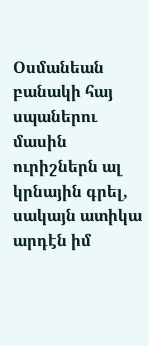Օսմանեան բանակի հայ սպաներու մասին ուրիշներն ալ կրնային գրել, սակայն ատիկա արդէն իմ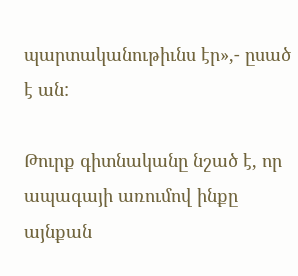պարտականութիւնս էր»,- ըսած է ան:

Թուրք գիտնականը նշած է, որ ապագայի առումով ինքը այնքան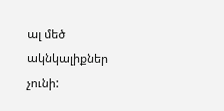ալ մեծ ակնկալիքներ չունի: